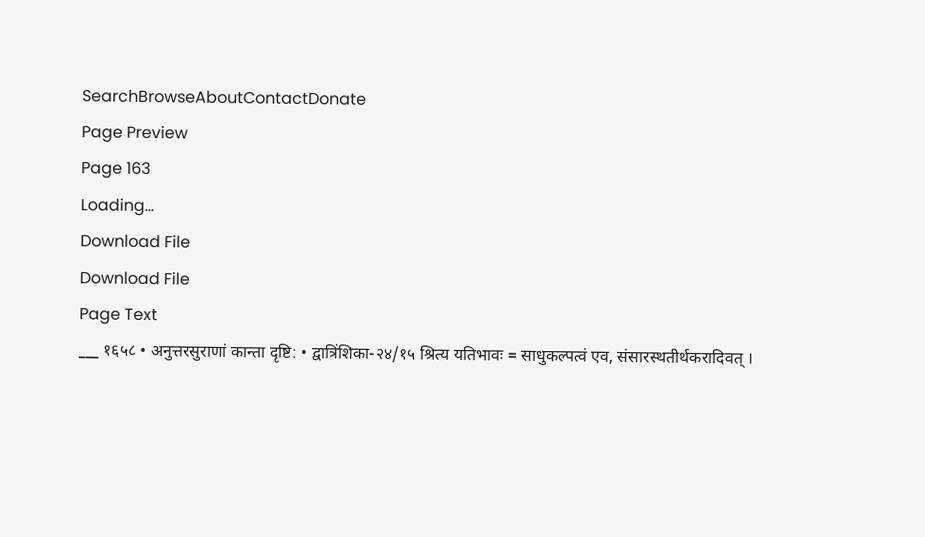SearchBrowseAboutContactDonate
Page Preview
Page 163
Loading...
Download File
Download File
Page Text
___ १६५८ • अनुत्तरसुराणां कान्ता दृष्टि: • द्वात्रिंशिका-२४/१५ श्रित्य यतिभावः = साधुकल्पत्वं एव, संसारस्थतीर्थकरादिवत् ।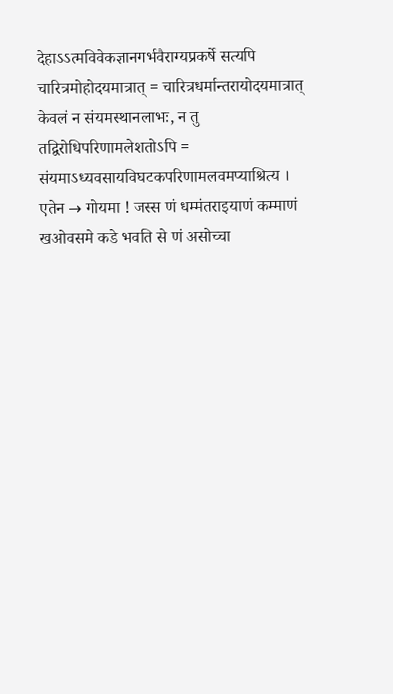देहाऽऽत्मविवेकज्ञानगर्भवैराग्यप्रकर्षे सत्यपि चारित्रमोहोदयमात्रात् = चारित्रधर्मान्तरायोदयमात्रात् केवलं न संयमस्थानलाभः, न तु तद्विरोधिपरिणामलेशतोऽपि = संयमाऽध्यवसायविघटकपरिणामलवमप्याश्रित्य । एतेन → गोयमा ! जस्स णं धम्मंतराइयाणं कम्माणं खओवसमे कडे भवति से णं असोच्चा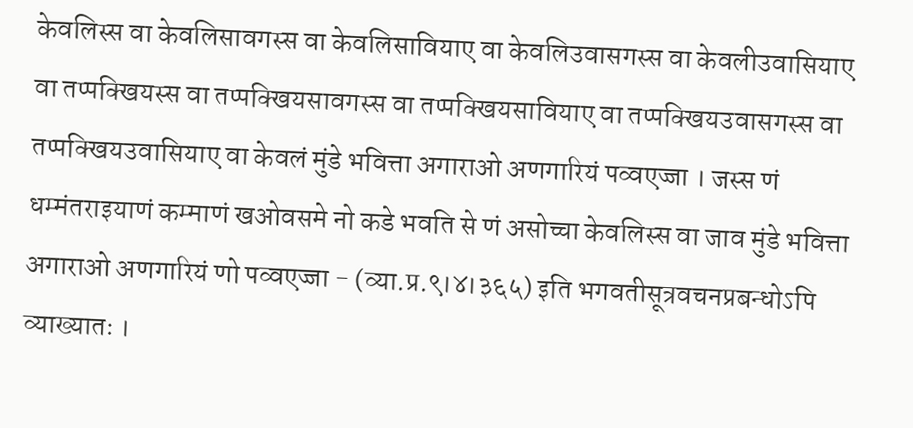केवलिस्स वा केवलिसावगस्स वा केवलिसावियाए वा केवलिउवासगस्स वा केवलीउवासियाए वा तप्पक्खियस्स वा तप्पक्खियसावगस्स वा तप्पक्खियसावियाए वा तप्पक्खियउवासगस्स वा तप्पक्खियउवासियाए वा केवलं मुंडे भवित्ता अगाराओ अणगारियं पव्वएज्जा । जस्स णं धम्मंतराइयाणं कम्माणं खओवसमे नो कडे भवति से णं असोच्चा केवलिस्स वा जाव मुंडे भवित्ता अगाराओ अणगारियं णो पव्वएज्जा - (व्या.प्र.९।४।३६५) इति भगवतीसूत्रवचनप्रबन्धोऽपि व्याख्यातः ।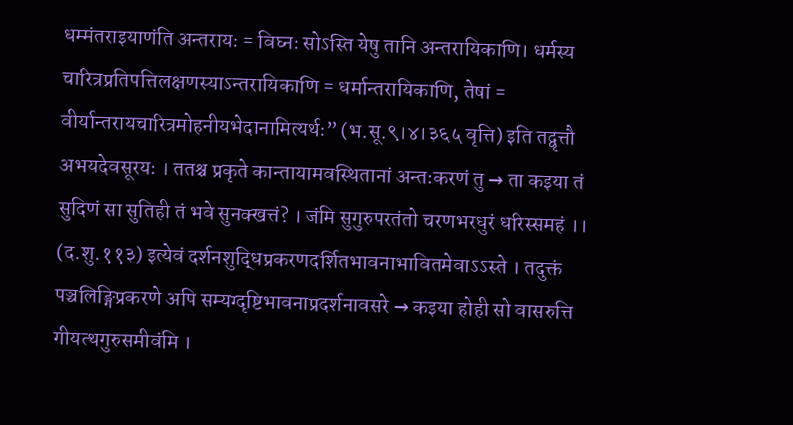धम्मंतराइयाणंति अन्तरायः = विघ्नः सोऽस्ति येषु तानि अन्तरायिकाणि। धर्मस्य चारित्रप्रतिपत्तिलक्षणस्याऽन्तरायिकाणि = धर्मान्तरायिकाणि, तेषां = वीर्यान्तरायचारित्रमोहनीयभेदानामित्यर्थः” (भ.सू.९।४।३६५ वृत्ति) इति तद्वृत्तौ अभयदेवसूरयः । ततश्च प्रकृते कान्तायामवस्थितानां अन्तःकरणं तु → ता कइया तं सुदिणं सा सुतिही तं भवे सुनक्खत्तं? । जंमि सुगुरुपरतंतो चरणभरधुरं धरिस्समहं ।। (द.शु.११३) इत्येवं दर्शनशुद्धिप्रकरणदर्शितभावनाभावितमेवाऽऽस्ते । तदुक्तं पञ्चलिङ्गिप्रकरणे अपि सम्यग्दृष्टिभावनाप्रदर्शनावसरे → कइया होही सो वासरुत्ति गीयत्थगुरुसमीवंमि ।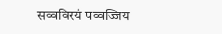सव्वविरयं पव्वज्जिय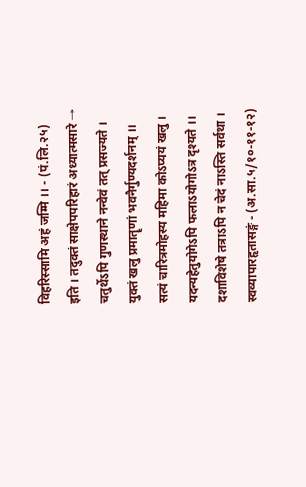विहरिस्सामि अहं जम्मि ।। - (पं.लि.२५) इति । तदुक्तं साक्षेपपरिहारं अध्यात्मसारे → चतुर्थेऽपि गुणस्थाने नन्वेवं तत् प्रसज्यते । युक्तं खलु प्रमातॄणां भवनैर्गुण्यदर्शनम् ।। सत्यं चारित्रमोहस्य महिमा कोऽप्ययं खलु । यदन्यहेतुयोगेऽपि फलाऽयोगोऽत्र दृश्यते ।। दशाविशेषे तत्राऽपि न चेदं नाऽस्ति सर्वथा । स्वव्यापारहृतासङ्गं - (अ.सा.५/१०-११-१२)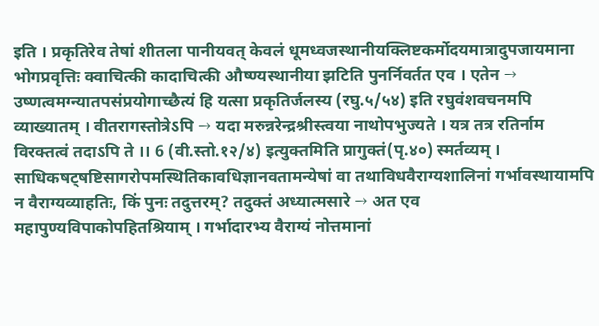इति । प्रकृतिरेव तेषां शीतला पानीयवत् केवलं धूमध्वजस्थानीयक्लिष्टकर्मोदयमात्रादुपजायमाना भोगप्रवृत्तिः क्वाचित्की कादाचित्की औष्ण्यस्थानीया झटिति पुनर्निवर्तत एव । एतेन → उष्णत्वमग्न्यातपसंप्रयोगाच्छैत्यं हि यत्सा प्रकृतिर्जलस्य (रघु.५/५४) इति रघुवंशवचनमपि व्याख्यातम् । वीतरागस्तोत्रेऽपि → यदा मरुन्नरेन्द्रश्रीस्त्वया नाथोपभुज्यते । यत्र तत्र रतिर्नाम विरक्तत्वं तदाऽपि ते ।। 6 (वी.स्तो.१२/४) इत्युक्तमिति प्रागुक्तं(पृ.४०) स्मर्तव्यम् । साधिकषट्षष्टिसागरोपमस्थितिकावधिज्ञानवतामन्येषां वा तथाविधवैराग्यशालिनां गर्भावस्थायामपि न वैराग्यव्याहतिः, किं पुनः तदुत्तरम्? तदुक्तं अध्यात्मसारे → अत एव महापुण्यविपाकोपहितश्रियाम् । गर्भादारभ्य वैराग्यं नोत्तमानां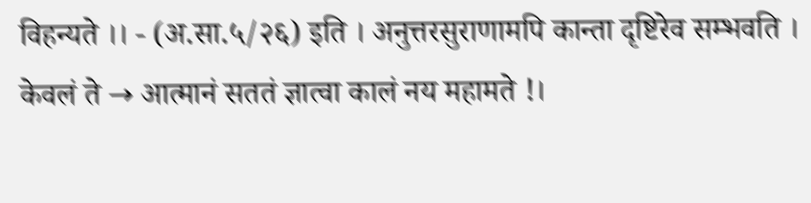विहन्यते ।। - (अ.सा.५/२६) इति । अनुत्तरसुराणामपि कान्ता दृष्टिरेव सम्भवति । केवलं ते → आत्मानं सततं ज्ञात्वा कालं नय महामते !।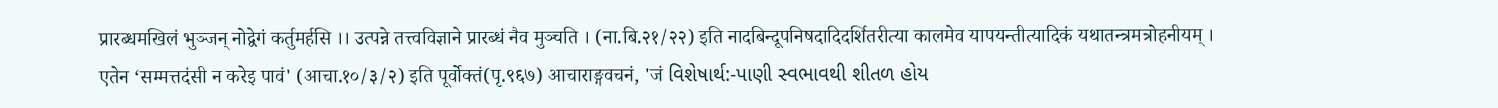प्रारब्धमखिलं भुञ्जन् नोद्वेगं कर्तुमर्हसि ।। उत्पन्ने तत्त्वविज्ञाने प्रारब्धं नैव मुञ्चति । (ना.बि.२१/२२) इति नादबिन्दूपनिषदादिदर्शितरीत्या कालमेव यापयन्तीत्यादिकं यथातन्त्रमत्रोहनीयम् । एतेन ‘सम्मत्तदंसी न करेइ पावं' (आचा.१०/३/२) इति पूर्वोक्तं(पृ.९६७) आचाराङ्गवचनं, 'जं વિશેષાર્થ:-પાણી સ્વભાવથી શીતળ હોય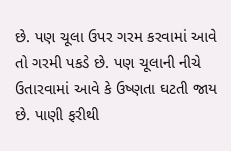છે. પણ ચૂલા ઉપર ગરમ કરવામાં આવે તો ગરમી પકડે છે. પણ ચૂલાની નીચે ઉતારવામાં આવે કે ઉષ્ણતા ઘટતી જાય છે. પાણી ફરીથી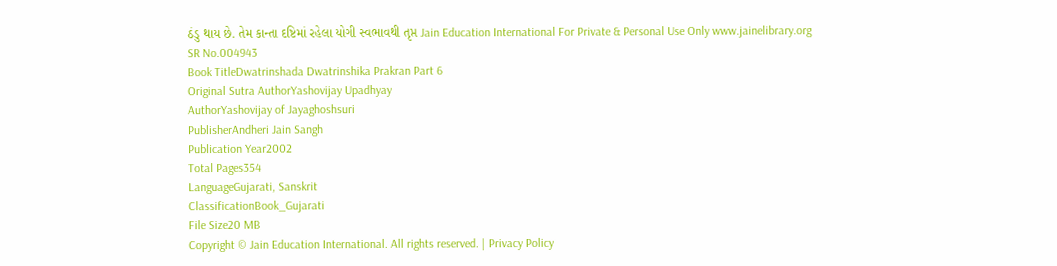ઠંડુ થાય છે. તેમ કાન્તા દષ્ટિમાં રહેલા યોગી સ્વભાવથી તૃપ્ત Jain Education International For Private & Personal Use Only www.jainelibrary.org
SR No.004943
Book TitleDwatrinshada Dwatrinshika Prakran Part 6
Original Sutra AuthorYashovijay Upadhyay
AuthorYashovijay of Jayaghoshsuri
PublisherAndheri Jain Sangh
Publication Year2002
Total Pages354
LanguageGujarati, Sanskrit
ClassificationBook_Gujarati
File Size20 MB
Copyright © Jain Education International. All rights reserved. | Privacy Policy